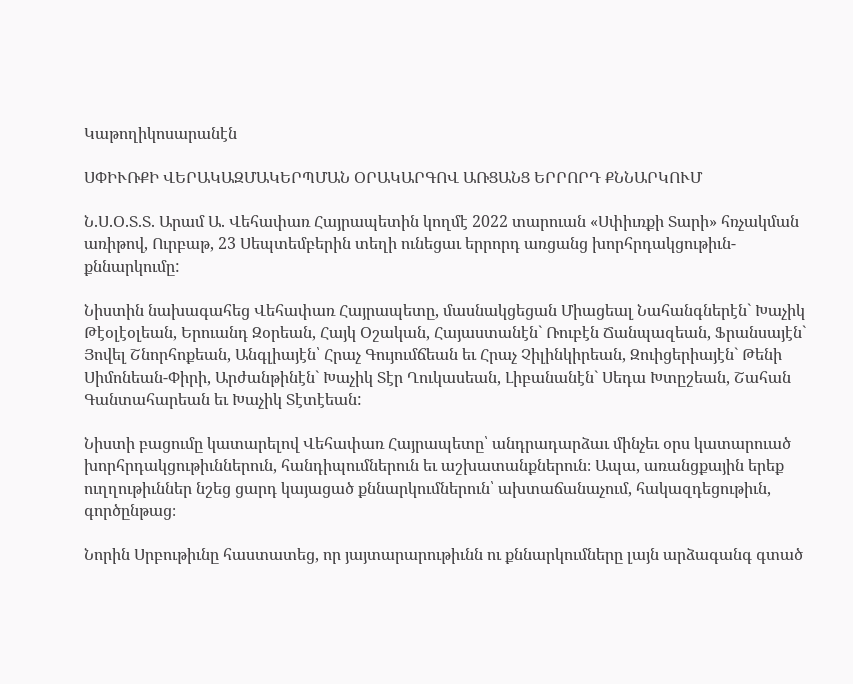Կաթողիկոսարանէն

ՍՓԻՒՌՔԻ ՎԵՐԱԿԱԶՄԱԿԵՐՊՄԱՆ ՕՐԱԿԱՐԳՈՎ ԱՌՑԱՆՑ ԵՐՐՈՐԴ ՔՆՆԱՐԿՈՒՄ

Ն.Ս.Օ.Տ.Տ. Արամ Ա. Վեհափառ Հայրապետին կողմէ 2022 տարուան «Սփիւռքի Տարի» հռչակման առիթով, Ուրբաթ, 23 Սեպտեմբերին տեղի ունեցաւ երրորդ առցանց խորհրդակցութիւն-քննարկումը:

Նիստին նախագահեց Վեհափառ Հայրապետը, մասնակցեցան Միացեալ Նահանգներէն` Խաչիկ Թէօլէօլեան, Երուանդ Զօրեան, Հայկ Օշական, Հայաստանէն` Ռուբէն Ճանպազեան, Ֆրանսայէն` Յովել Շնորհոքեան, Անգլիայէն՝ Հրաչ Գույումճեան եւ Հրաչ Չիլինկիրեան, Զուիցերիայէն` Թենի Սիմոնեան-Փիրի, Արժանթինէն` Խաչիկ Տէր Ղուկասեան, Լիբանանէն` Սեդա Խտըշեան, Շահան Գանտահարեան եւ Խաչիկ Տէտէեան:

Նիստի բացումը կատարելով Վեհափառ Հայրապետը՝ անդրադարձաւ մինչեւ օրս կատարուած խորհրդակցութիւններուն, հանդիպումներուն եւ աշխատանքներուն։ Ապա, առանցքային երեք ուղղութիւններ նշեց ցարդ կայացած քննարկումներուն՝ ախտաճանաչում, հակազդեցութիւն, գործընթաց։

Նորին Սրբութիւնը հաստատեց, որ յայտարարութիւնն ու քննարկումները լայն արձագանգ գտած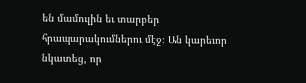են մամուլին եւ տարբեր հրապարակումներու մէջ։ Ան կարեւոր նկատեց, որ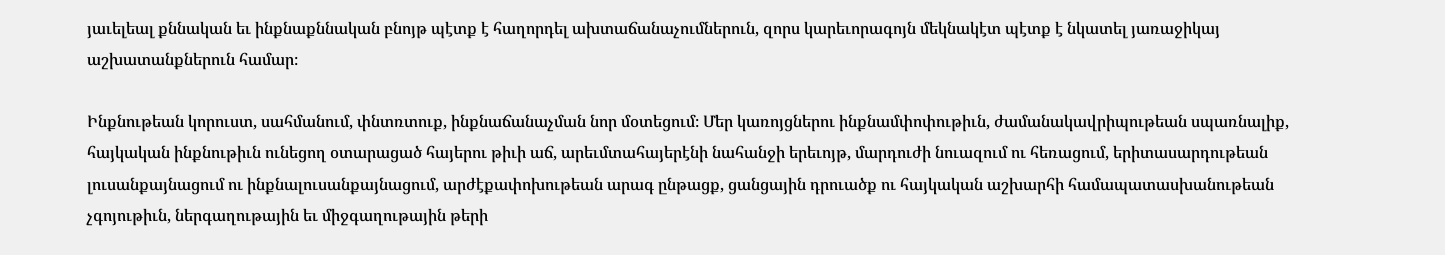յաւելեալ քննական եւ ինքնաքննական բնոյթ պէտք է հաղորդել ախտաճանաչումներուն, զորս կարեւորագոյն մեկնակէտ պէտք է նկատել յառաջիկայ աշխատանքներուն համար։

Ինքնութեան կորուստ, սահմանում, փնտռտուք, ինքնաճանաչման նոր մօտեցում։ Մեր կառոյցներու ինքնամփոփութիւն, ժամանակավրիպութեան սպառնալիք, հայկական ինքնութիւն ունեցող օտարացած հայերու թիւի աճ, արեւմտահայերէնի նահանջի երեւոյթ, մարդուժի նուազում ու հեռացում, երիտասարդութեան լուսանքայնացում ու ինքնալուսանքայնացում, արժէքափոխութեան արագ ընթացք, ցանցային դրուածք ու հայկական աշխարհի համապատասխանութեան չգոյութիւն, ներգաղութային եւ միջգաղութային թերի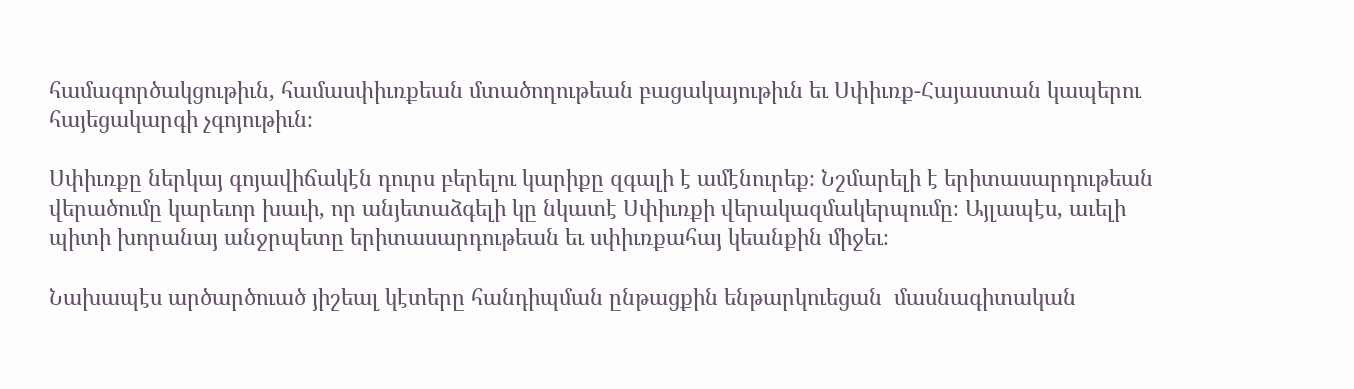համագործակցութիւն, համասփիւռքեան մտածողութեան բացակայութիւն եւ Սփիւռք-Հայաստան կապերու հայեցակարգի չգոյութիւն։

Սփիւռքը ներկայ գոյավիճակէն դուրս բերելու կարիքը զգալի է ամէնուրեք։ Նշմարելի է երիտասարդութեան վերածումը կարեւոր խաւի, որ անյետաձգելի կը նկատէ Սփիւռքի վերակազմակերպումը։ Այլապէս, աւելի  պիտի խորանայ անջրպետը երիտասարդութեան եւ սփիւռքահայ կեանքին միջեւ։

Նախապէս արծարծուած յիշեալ կէտերը հանդիպման ընթացքին ենթարկուեցան  մասնագիտական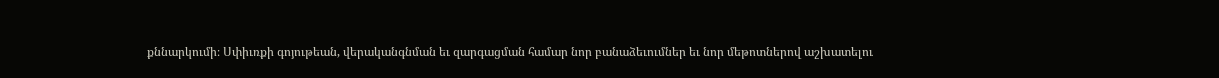քննարկումի։ Սփիւռքի գոյութեան, վերականգնման եւ զարգացման համար նոր բանաձեւումներ եւ նոր մեթոտներով աշխատելու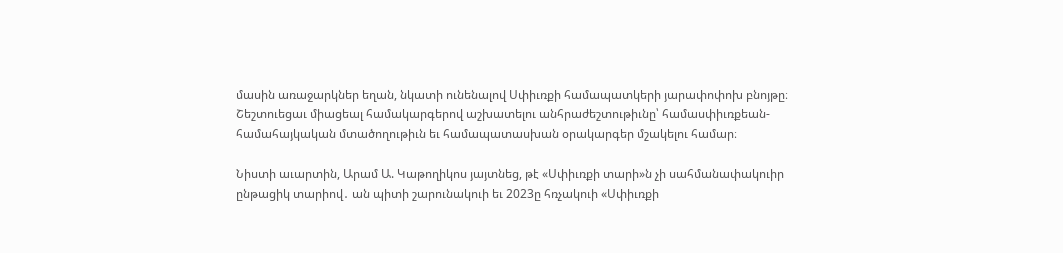մասին առաջարկներ եղան, նկատի ունենալով Սփիւռքի համապատկերի յարափոփոխ բնոյթը։ Շեշտուեցաւ միացեալ համակարգերով աշխատելու անհրաժեշտութիւնը՝ համասփիւռքեան-համահայկական մտածողութիւն եւ համապատասխան օրակարգեր մշակելու համար։

Նիստի աւարտին, Արամ Ա. Կաթողիկոս յայտնեց, թէ «Սփիւռքի տարի»ն չի սահմանափակուիր ընթացիկ տարիով․ ան պիտի շարունակուի եւ 2023ը հռչակուի «Սփիւռքի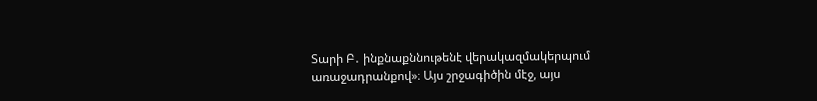Տարի Բ․ ինքնաքննութենէ վերակազմակերպում առաջադրանքով»։ Այս շրջագիծին մէջ, այս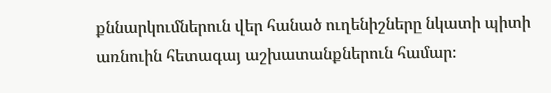քննարկումներուն վեր հանած ուղենիշները նկատի պիտի առնուին հետագայ աշխատանքներուն համար։